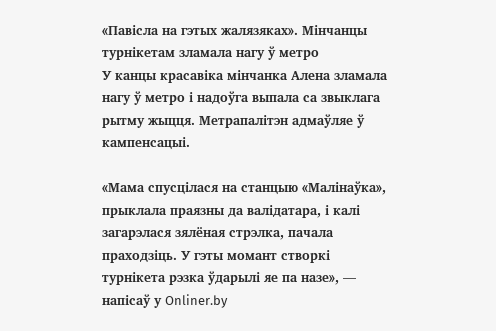«Павісла на гэтых жалязяках». Мінчанцы турнікетам зламала нагу ў метро
У канцы красавіка мінчанка Алена зламала нагу ў метро і надоўга выпала са звыклага рытму жыцця. Метрапалітэн адмаўляе ў кампенсацыі.

«Мама спусцілася на станцыю «Малінаўка», прыклала праязны да валідатара, і калі загарэлася зялёная стрэлка, пачала праходзіць. У гэты момант створкі турнікета рэзка ўдарылі яе па назе», — напісаў у Onliner.by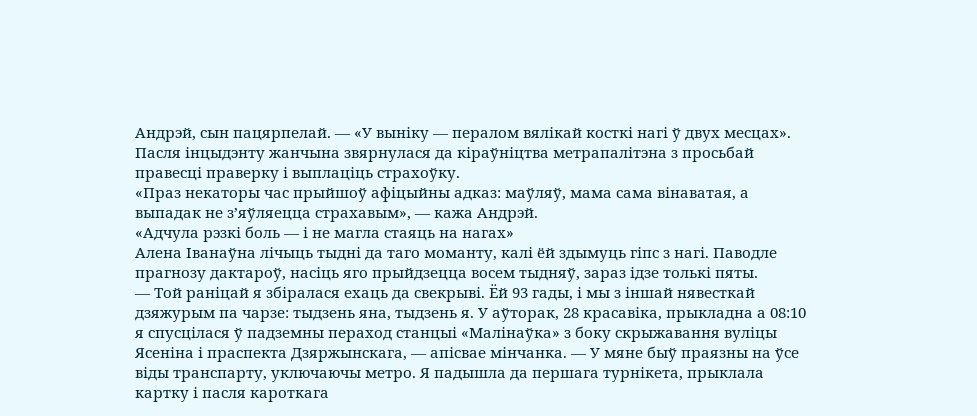Андрэй, сын пацярпелай. — «У выніку — пералом вялікай косткі нагі ў двух месцах».
Пасля інцыдэнту жанчына звярнулася да кіраўніцтва метрапалітэна з просьбай правесці праверку і выплаціць страхоўку.
«Праз некаторы час прыйшоў афіцыйны адказ: маўляў, мама сама вінаватая, а выпадак не з’яўляецца страхавым», — кажа Андрэй.
«Адчула рэзкі боль — і не магла стаяць на нагах»
Алена Іванаўна лічыць тыдні да таго моманту, калі ёй здымуць гіпс з нагі. Паводле прагнозу дактароў, насіць яго прыйдзецца восем тыдняў, зараз ідзе толькі пяты.
— Той раніцай я збіралася ехаць да свекрыві. Ёй 93 гады, і мы з іншай нявесткай дзяжурым па чарзе: тыдзень яна, тыдзень я. У аўторак, 28 красавіка, прыкладна а 08:10 я спусцілася ў падземны пераход станцыі «Малінаўка» з боку скрыжавання вуліцы Ясеніна і праспекта Дзяржынскага, — апісвае мінчанка. — У мяне быў праязны на ўсе віды транспарту, уключаючы метро. Я падышла да першага турнікета, прыклала картку і пасля кароткага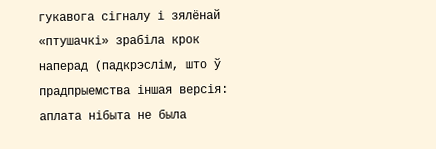гукавога сігналу і зялёнай «птушачкі» зрабіла крок наперад (падкрэслім, што ў прадпрыемства іншая версія: аплата нібыта не была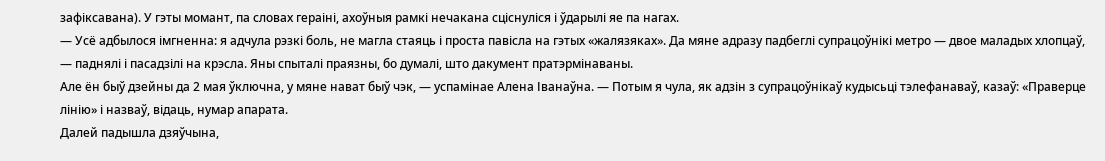зафіксавана). У гэты момант, па словах гераіні, ахоўныя рамкі нечакана сціснуліся і ўдарылі яе па нагах.
— Усё адбылося імгненна: я адчула рэзкі боль, не магла стаяць і проста павісла на гэтых «жалязяках». Да мяне адразу падбеглі супрацоўнікі метро — двое маладых хлопцаў, — паднялі і пасадзілі на крэсла. Яны спыталі праязны, бо думалі, што дакумент пратэрмінаваны.
Але ён быў дзейны да 2 мая ўключна, у мяне нават быў чэк, — успамінае Алена Іванаўна. — Потым я чула, як адзін з супрацоўнікаў кудысьці тэлефанаваў, казаў: «Праверце лінію» і назваў, відаць, нумар апарата.
Далей падышла дзяўчына,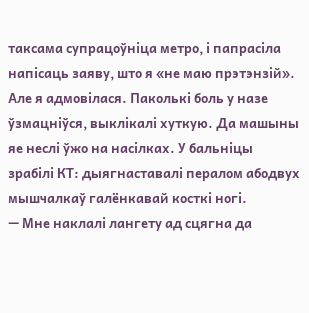таксама супрацоўніца метро, і папрасіла напісаць заяву, што я «не маю прэтэнзій». Але я адмовілася. Паколькі боль у назе ўзмацніўся, выклікалі хуткую. Да машыны яе неслі ўжо на насілках. У бальніцы зрабілі КТ: дыягнаставалі пералом абодвух мышчалкаў галёнкавай косткі ногі.
— Мне наклалі лангету ад сцягна да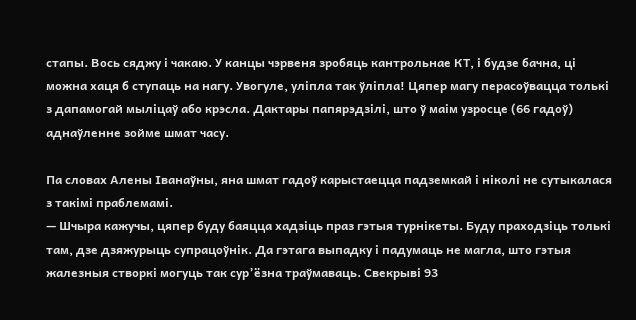стапы. Вось сяджу і чакаю. У канцы чэрвеня зробяць кантрольнае КТ, і будзе бачна, ці можна хаця б ступаць на нагу. Увогуле, уліпла так ўліпла! Цяпер магу перасоўвацца толькі з дапамогай мыліцаў або крэсла. Дактары папярэдзілі, што ў маім узросце (66 гадоў) аднаўленне зойме шмат часу.

Па словах Алены Іванаўны, яна шмат гадоў карыстаецца падземкай і ніколі не сутыкалася з такімі праблемамі.
— Шчыра кажучы, цяпер буду баяцца хадзіць праз гэтыя турнікеты. Буду праходзіць толькі там, дзе дзяжурыць супрацоўнік. Да гэтага выпадку і падумаць не магла, што гэтыя жалезныя створкі могуць так сур’ёзна траўмаваць. Свекрыві 93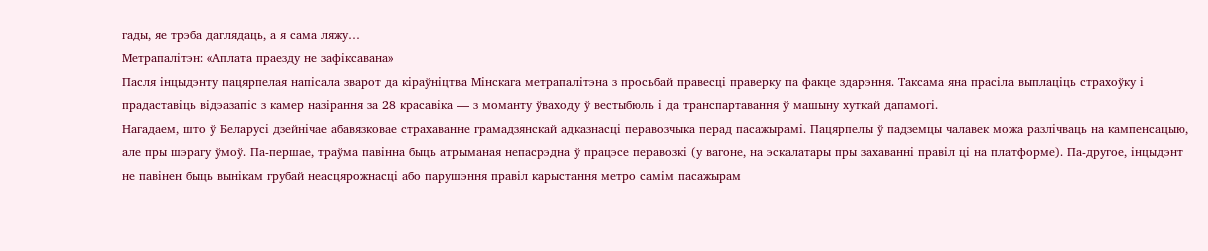гады, яе трэба даглядаць, а я сама ляжу…
Метрапалітэн: «Аплата праезду не зафіксавана»
Пасля інцыдэнту пацярпелая напісала зварот да кіраўніцтва Мінскага метрапалітэна з просьбай правесці праверку па факце здарэння. Таксама яна прасіла выплаціць страхоўку і прадаставіць відэазапіс з камер назірання за 28 красавіка — з моманту ўваходу ў вестыбюль і да транспартавання ў машыну хуткай дапамогі.
Нагадаем, што ў Беларусі дзейнічае абавязковае страхаванне грамадзянскай адказнасці перавозчыка перад пасажырамі. Пацярпелы ў падземцы чалавек можа разлічваць на кампенсацыю, але пры шэрагу ўмоў. Па-першае, траўма павінна быць атрыманая непасрэдна ў працэсе перавозкі (у вагоне, на эскалатары пры захаванні правіл ці на платформе). Па-другое, інцыдэнт не павінен быць вынікам грубай неасцярожнасці або парушэння правіл карыстання метро самім пасажырам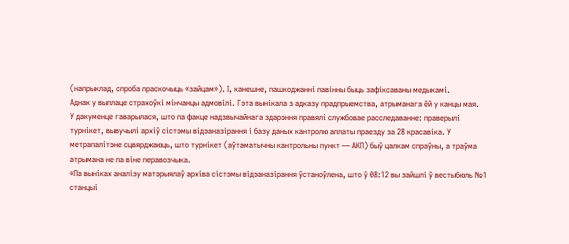(напрыклад, спроба праскочыць «зайцам»). І, канешне, пашкоджанні павінны быць зафіксаваны медыкамі.
Аднак у выплаце страхоўкі мінчанцы адмовілі. Гэта вынікала з адказу прадпрыемства, атрыманага ёй у канцы мая.
У дакуменце гаварылася, што па факце надзвычайнага здарэння правялі службовае расследаванне: праверылі турнікет, вывучылі архіў сістэмы відэаназірання і базу даных кантролю аплаты праезду за 28 красавіка. У метрапалітэне сцвярджаюць, што турнікет (аўтаматычны кантрольны пункт — АКП) быў цалкам спраўны, а траўма атрымана не па віне перавозчыка.
«Па выніках аналізу матэрыялаў архіва сістэмы відэаназірання ўстаноўлена, што ў 08:12 вы зайшлі ў вестыбюль №1 станцыі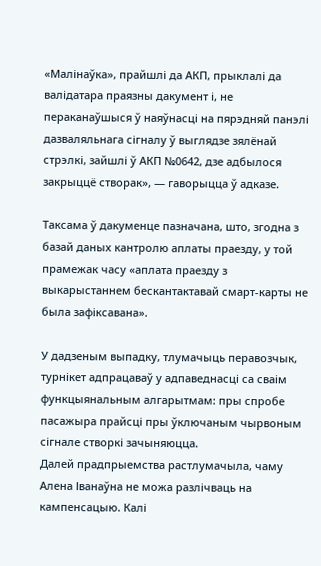«Малінаўка», прайшлі да АКП, прыклалі да валідатара праязны дакумент і, не пераканаўшыся ў наяўнасці на пярэдняй панэлі дазваляльнага сігналу ў выглядзе зялёнай стрэлкі, зайшлі ў АКП №0642, дзе адбылося закрыццё створак», — гаворыцца ў адказе.

Таксама ў дакуменце пазначана, што, згодна з базай даных кантролю аплаты праезду, у той прамежак часу «аплата праезду з выкарыстаннем бескантактавай смарт-карты не была зафіксавана».

У дадзеным выпадку, тлумачыць перавозчык, турнікет адпрацаваў у адпаведнасці са сваім функцыянальным алгарытмам: пры спробе пасажыра прайсці пры ўключаным чырвоным сігнале створкі зачыняюцца.
Далей прадпрыемства растлумачыла, чаму Алена Іванаўна не можа разлічваць на кампенсацыю. Калі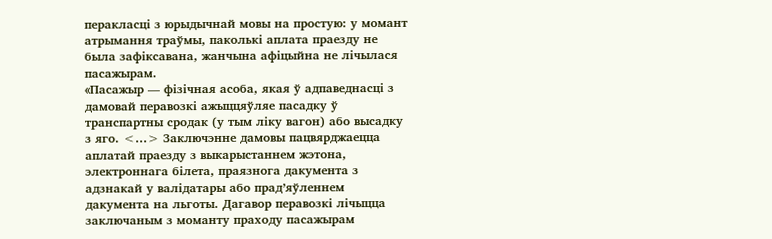перакласці з юрыдычнай мовы на простую: у момант атрымання траўмы, паколькі аплата праезду не была зафіксавана, жанчына афіцыйна не лічылася пасажырам.
«Пасажыр — фізічная асоба, якая ў адпаведнасці з дамовай перавозкі ажыццяўляе пасадку ў транспартны сродак (у тым ліку вагон) або высадку з яго. <…> Заключэнне дамовы пацвярджаецца аплатай праезду з выкарыстаннем жэтона, электроннага білета, праязнога дакумента з адзнакай у валідатары або прад’яўленнем дакумента на льготы. Дагавор перавозкі лічыцца заключаным з моманту праходу пасажырам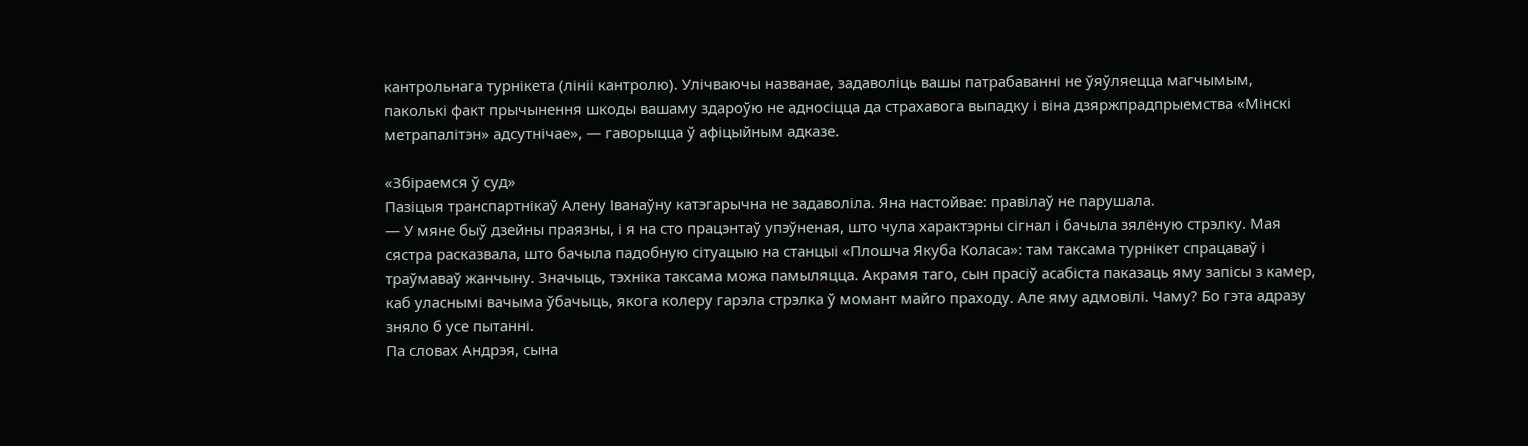кантрольнага турнікета (лініі кантролю). Улічваючы названае, задаволіць вашы патрабаванні не ўяўляецца магчымым, паколькі факт прычынення шкоды вашаму здароўю не адносіцца да страхавога выпадку і віна дзяржпрадпрыемства «Мінскі метрапалітэн» адсутнічае», — гаворыцца ў афіцыйным адказе.

«Збіраемся ў суд»
Пазіцыя транспартнікаў Алену Іванаўну катэгарычна не задаволіла. Яна настойвае: правілаў не парушала.
— У мяне быў дзейны праязны, і я на сто працэнтаў упэўненая, што чула характэрны сігнал і бачыла зялёную стрэлку. Мая сястра расказвала, што бачыла падобную сітуацыю на станцыі «Плошча Якуба Коласа»: там таксама турнікет спрацаваў і траўмаваў жанчыну. Значыць, тэхніка таксама можа памыляцца. Акрамя таго, сын прасіў асабіста паказаць яму запісы з камер, каб уласнымі вачыма ўбачыць, якога колеру гарэла стрэлка ў момант майго праходу. Але яму адмовілі. Чаму? Бо гэта адразу зняло б усе пытанні.
Па словах Андрэя, сына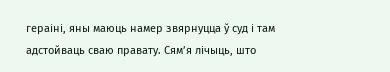гераіні, яны маюць намер звярнуцца ў суд і там адстойваць сваю правату. Сям’я лічыць, што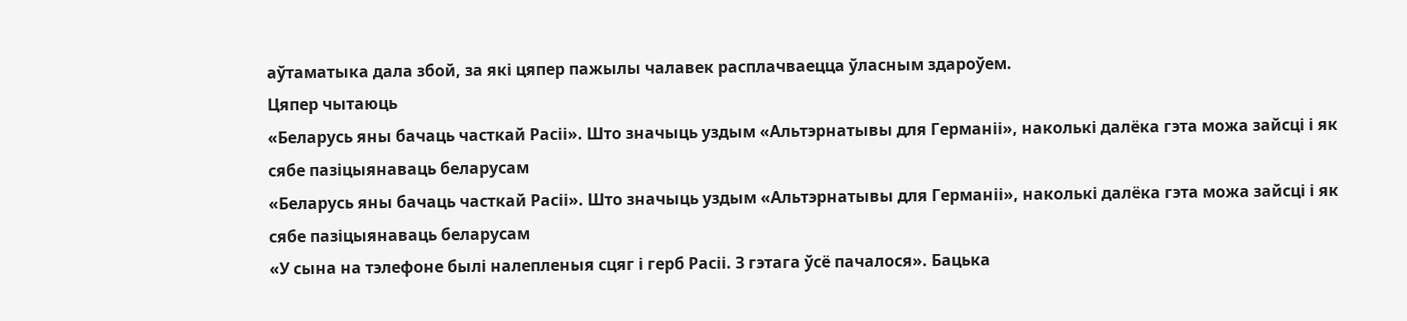аўтаматыка дала збой, за які цяпер пажылы чалавек расплачваецца ўласным здароўем.
Цяпер чытаюць
«Беларусь яны бачаць часткай Расіі». Што значыць уздым «Альтэрнатывы для Германіі», наколькі далёка гэта можа зайсці і як сябе пазіцыянаваць беларусам
«Беларусь яны бачаць часткай Расіі». Што значыць уздым «Альтэрнатывы для Германіі», наколькі далёка гэта можа зайсці і як сябе пазіцыянаваць беларусам
«У сына на тэлефоне былі налепленыя сцяг і герб Расіі. З гэтага ўсё пачалося». Бацька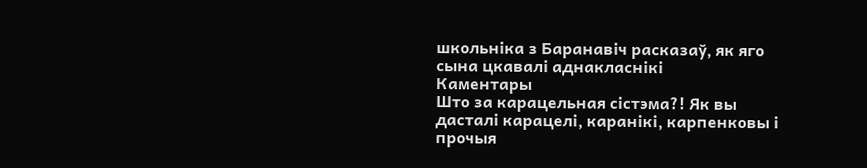школьніка з Баранавіч расказаў, як яго сына цкавалі аднакласнікі
Каментары
Што за карацельная сістэма?! Як вы дасталі карацелі, каранікі, карпенковы і прочыя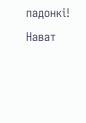падонкі!
Нават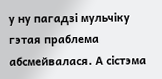у ну пагадзі мульчіку гэтая праблема абсмейвалася. А сістэма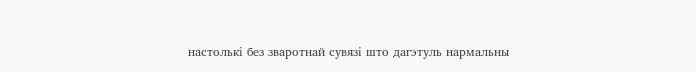настолькі без зваротнай сувязі што дагэтуль нармальны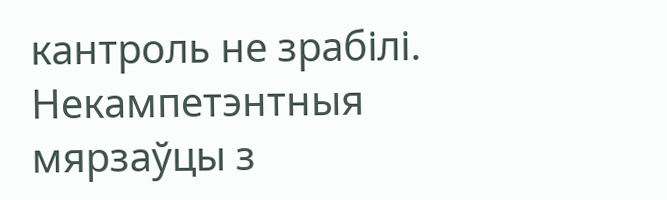кантроль не зрабілі. Некампетэнтныя мярзаўцы з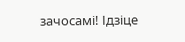зачосамі! Ідзіце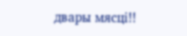двары мясці!!